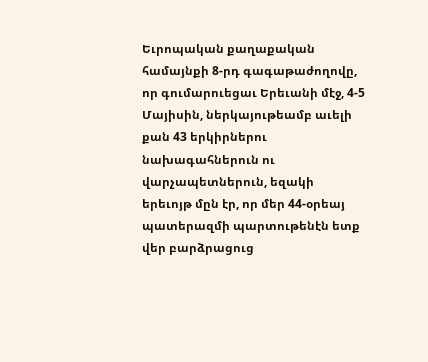Եւրոպական քաղաքական համայնքի 8-րդ գագաթաժողովը, որ գումարուեցաւ Երեւանի մէջ, 4-5 Մայիսին, ներկայութեամբ աւելի քան 43 երկիրներու նախագահներուն ու վարչապետներուն, եզակի երեւոյթ մըն էր, որ մեր 44-օրեայ պատերազմի պարտութենէն ետք վեր բարձրացուց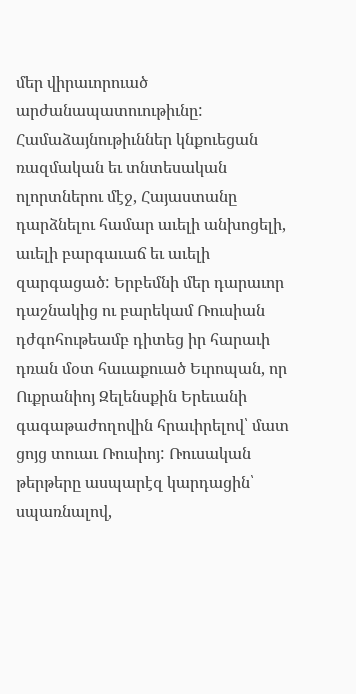մեր վիրաւորուած արժանապատուութիւնը: Համաձայնութիւններ կնքուեցան ռազմական եւ տնտեսական ոլորտներու մէջ, Հայաստանը դարձնելու համար աւելի անխոցելի, աւելի բարգաւաճ եւ աւելի զարգացած: Երբեմնի մեր դարաւոր դաշնակից ու բարեկամ Ռուսիան դժգոհութեամբ դիտեց իր հարաւի դռան մօտ հաւաքուած Եւրոպան, որ Ուքրանիոյ Զելենսքին Երեւանի գագաթաժողովին հրաւիրելով՝ մատ ցոյց տուաւ Ռուսիոյ: Ռուսական թերթերը ասպարէզ կարդացին՝ սպառնալով,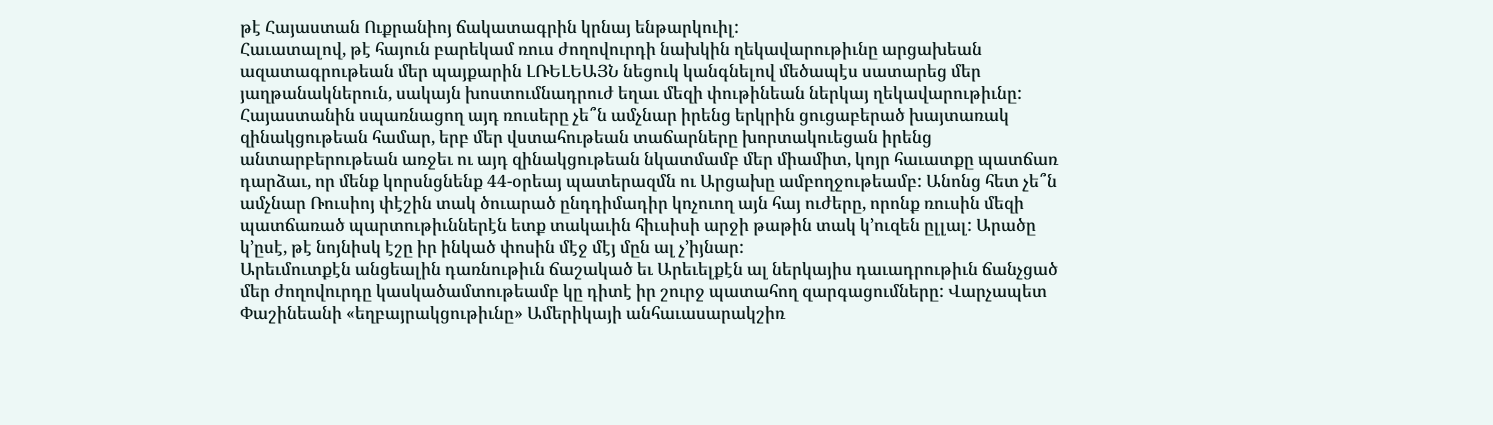թէ Հայաստան Ուքրանիոյ ճակատագրին կրնայ ենթարկուիլ:
Հաւատալով, թէ հայուն բարեկամ ռուս ժողովուրդի նախկին ղեկավարութիւնը արցախեան ազատագրութեան մեր պայքարին ԼՌԵԼԵԱՅՆ նեցուկ կանգնելով մեծապէս սատարեց մեր յաղթանակներուն, սակայն խոստումնադրուժ եղաւ մեզի փութինեան ներկայ ղեկավարութիւնը: Հայաստանին սպառնացող այդ ռուսերը չե՞ն ամչնար իրենց երկրին ցուցաբերած խայտառակ զինակցութեան համար, երբ մեր վստահութեան տաճարները խորտակուեցան իրենց անտարբերութեան առջեւ ու այդ զինակցութեան նկատմամբ մեր միամիտ, կոյր հաւատքը պատճառ դարձաւ, որ մենք կորսնցնենք 44-օրեայ պատերազմն ու Արցախը ամբողջութեամբ: Անոնց հետ չե՞ն ամչնար Ռուսիոյ փէշին տակ ծուարած ընդդիմադիր կոչուող այն հայ ուժերը, որոնք ռուսին մեզի պատճառած պարտութիւններէն ետք տակաւին հիւսիսի արջի թաթին տակ կ’ուզեն ըլլալ: Արածը կ’ըսէ, թէ նոյնիսկ էշը իր ինկած փոսին մէջ մէյ մըն ալ չ’իյնար:
Արեւմուտքէն անցեալին դառնութիւն ճաշակած եւ Արեւելքէն ալ ներկայիս դաւադրութիւն ճանչցած մեր ժողովուրդը կասկածամտութեամբ կը դիտէ իր շուրջ պատահող զարգացումները: Վարչապետ Փաշինեանի «եղբայրակցութիւնը» Ամերիկայի անհաւասարակշիռ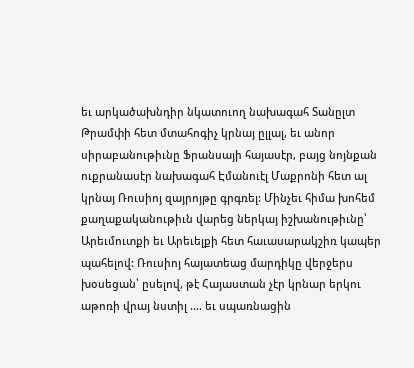եւ արկածախնդիր նկատուող նախագահ Տանըլտ Թրամփի հետ մտահոգիչ կրնայ ըլլալ, եւ անոր սիրաբանութիւնը Ֆրանսայի հայասէր, բայց նոյնքան ուքրանասէր նախագահ Էմանուէլ Մաքրոնի հետ ալ կրնայ Ռուսիոյ զայրոյթը գրգռել: Մինչեւ հիմա խոհեմ քաղաքականութիւն վարեց ներկայ իշխանութիւնը՝ Արեւմուտքի եւ Արեւելքի հետ հաւասարակշիռ կապեր պահելով: Ռուսիոյ հայատեաց մարդիկը վերջերս խօսեցան՝ ըսելով, թէ Հայաստան չէր կրնար երկու աթոռի վրայ նստիլ …. եւ սպառնացին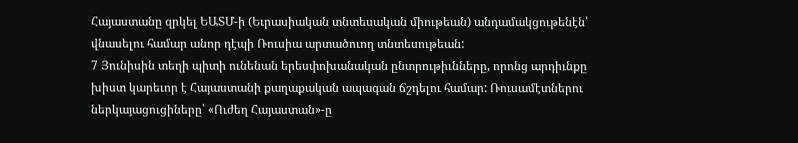Հայաստանը զրկել ԵԱՏՄ-ի (Եւրասիական տնտեսական միութեան) անդամակցութենէն՝ վնասելու համար անոր դէպի Ռուսիա արտածուող տնտեսութեան:
7 Յունիսին տեղի պիտի ունենան երեսփոխանական ընտրութիւնները, որոնց արդիւնքը խիստ կարեւոր է Հայաստանի քաղաքական ապագան ճշդելու համար: Ռուսամէտներու ներկայացուցիները՝ «Ուժեղ Հայաստան»-ը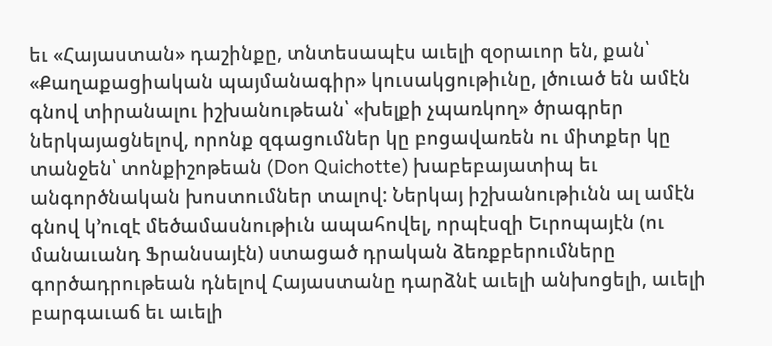եւ «Հայաստան» դաշինքը, տնտեսապէս աւելի զօրաւոր են, քան՝ «Քաղաքացիական պայմանագիր» կուսակցութիւնը, լծուած են ամէն գնով տիրանալու իշխանութեան՝ «խելքի չպառկող» ծրագրեր ներկայացնելով, որոնք զգացումներ կը բոցավառեն ու միտքեր կը տանջեն՝ տոնքիշոթեան (Don Quichotte) խաբեբայատիպ եւ անգործնական խոստումներ տալով: Ներկայ իշխանութիւնն ալ ամէն գնով կ’ուզէ մեծամասնութիւն ապահովել, որպէսզի Եւրոպայէն (ու մանաւանդ Ֆրանսայէն) ստացած դրական ձեռքբերումները գործադրութեան դնելով Հայաստանը դարձնէ աւելի անխոցելի, աւելի բարգաւաճ եւ աւելի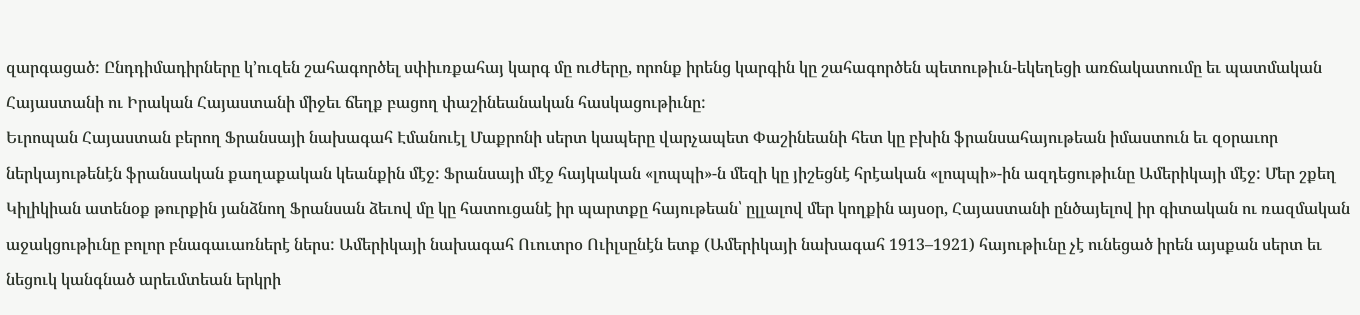զարգացած: Ընդդիմադիրները կ’ուզեն շահագործել սփիւռքահայ կարգ մը ուժերը, որոնք իրենց կարգին կը շահագործեն պետութիւն-եկեղեցի առճակատումը եւ պատմական Հայաստանի ու Իրական Հայաստանի միջեւ ճեղք բացող փաշինեանական հասկացութիւնը:
Եւրոպան Հայաստան բերող Ֆրանսայի նախագահ Էմանուէլ Մաքրոնի սերտ կապերը վարչապետ Փաշինեանի հետ կը բխին ֆրանսահայութեան իմաստուն եւ զօրաւոր ներկայութենէն ֆրանսական քաղաքական կեանքին մէջ: Ֆրանսայի մէջ հայկական «լոպպի»-ն մեզի կը յիշեցնէ հրէական «լոպպի»-ին ազդեցութիւնը Ամերիկայի մէջ: Մեր շքեղ Կիլիկիան ատենօք թուրքին յանձնող Ֆրանսան ձեւով մը կը հատուցանէ իր պարտքը հայութեան՝ ըլլալով մեր կողքին այսօր, Հայաստանի ընծայելով իր գիտական ու ռազմական աջակցութիւնը բոլոր բնագաւառներէ ներս: Ամերիկայի նախագահ Ուուտրօ Ուիլսընէն ետք (Ամերիկայի նախագահ 1913–1921) հայութիւնը չէ ունեցած իրեն այսքան սերտ եւ նեցուկ կանգնած արեւմտեան երկրի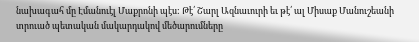նախագահ մը Էմանուէլ Մաքրոնի պէս: Թէ՛ Շարլ Ազնաւուրի եւ թէ՛ ալ Միսաք Մանուշեանի տրուած պետական մակարդակով մեծարումները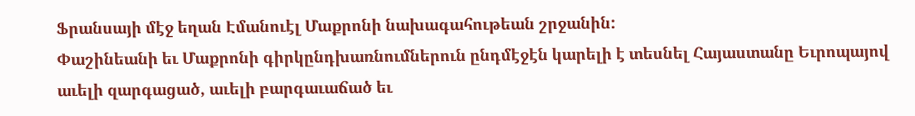Ֆրանսայի մէջ եղան Էմանուէլ Մաքրոնի նախագահութեան շրջանին:
Փաշինեանի եւ Մաքրոնի գիրկընդխառնումներուն ընդմէջէն կարելի է տեսնել Հայաստանը Եւրոպայով աւելի զարգացած, աւելի բարգաւաճած եւ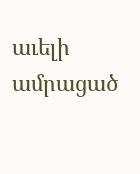աւելի ամրացած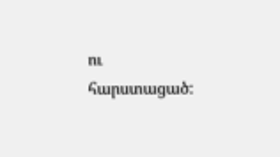ու հարստացած: